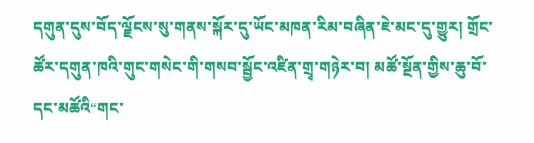དགུན་དུས་བོད་ལྗོངས་སུ་གནས་སྐོར་དུ་ཡོང་མཁན་རིམ་བཞིན་ཇེ་མང་དུ་གྱུར། གྲོང་ཚོར་དགུན་ཁའི་གུང་གསེང་གི་གསབ་སྦྱོང་འཛིན་གྲྭ་གཉེར་བ། མཚོ་སྔོན་གྱིས་ཆུ་བོ་དང་མཚོའི“གང་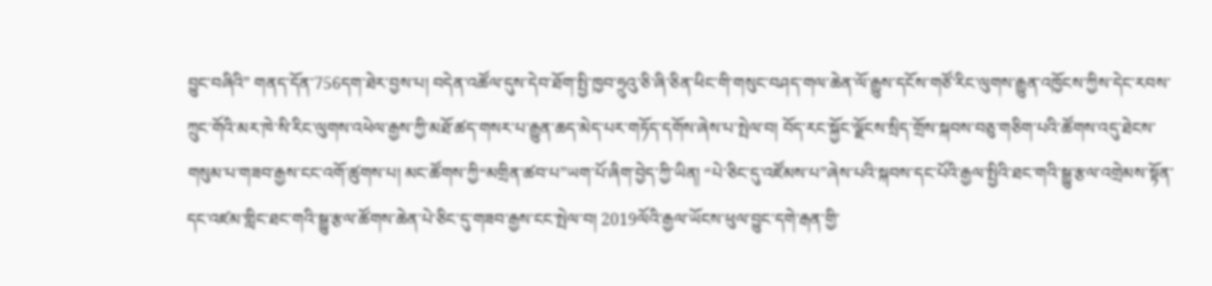བྱུང་བཞིའི” གནད་དོན་756དག་ཐེར་བྱས་པ། བདེན་འཚོལ་དུས་དེབ་ཐོག་སྤྱི་ཁྱབ་ཧྲུའུ་ཅི་ཞི་ཅིན་ཕིང་གི་གསུང་བཤད་གལ་ཆེན་ལོ་རྒྱུས་དངོས་གཙོ་རིང་ལུགས་རྒྱུན་འཁྱོངས་ཀྱིས་དེང་རབས་ཀྲུང་གོའི་མར་ཁེ་སི་རིང་ལུགས་འཕེལ་རྒྱས་ཀྱི་མཐོ་ཚད་གསར་པ་རྒྱུན་ཆད་མེད་པར་གཏོད་དགོས་ཞེས་པ་སྤེལ་བ། བོད་རང་སྐྱོང་ལྗོངས་སྲིད་གྲོས་སྐབས་བཅུ་གཅིག་པའི་ཚོགས་འདུ་ཐེངས་གསུམ་པ་གཟབ་རྒྱས་ངང་འགོ་ཚུགས་པ། མང་ཚོགས་ཀྱི“མགྲིན་ཚབ་པ”ཡག་པོ་ཞིག་བྱེད་ཀྱི་ཡིན། “པེ་ཅིང་དུ་འཛོམས་པ”ཞེས་པའི་སྐབས་དང་པོའི་རྒྱལ་སྤྱིའི་ཐང་གའི་སྒྱུ་རྩལ་འགྲེམས་སྟོན་དང་འཛམ་གླིང་ཐང་གའི་སྒྱུ་རྩལ་ཚོགས་ཆེན་པེ་ཅིང་དུ་གཟབ་རྒྱས་ངང་སྤེལ་བ། 2019ལོའི་རྒྱལ་ཡོངས་ཕུལ་བྱུང་དགེ་རྒན་གྱི་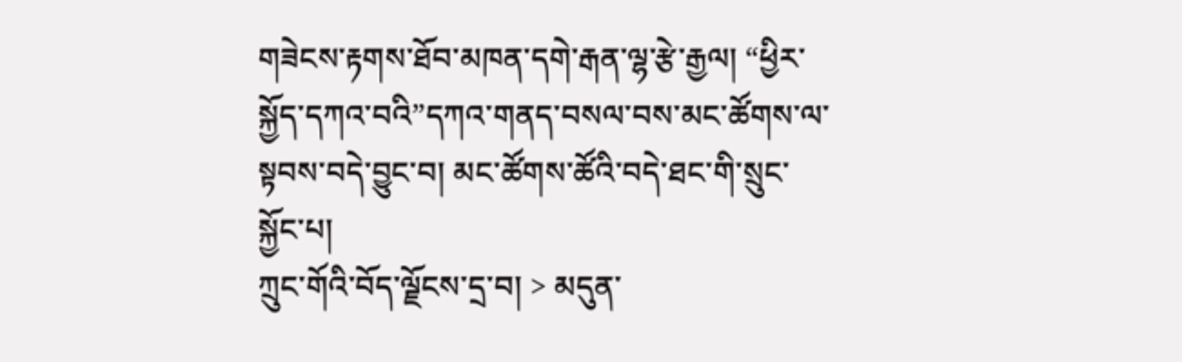གཟེངས་རྟགས་ཐོབ་མཁན་དགེ་རྒན་ལྷ་རྩེ་རྒྱལ། “ཕྱིར་སྐྱོད་དཀའ་བའི”དཀའ་གནད་བསལ་བས་མང་ཚོགས་ལ་སྟབས་བདེ་བྱུང་བ། མང་ཚོགས་ཚོའི་བདེ་ཐང་གི་སྲུང་སྐྱོང་པ།
ཀྲུང་གོའི་བོད་ལྗོངས་དྲ་བ། > མདུན་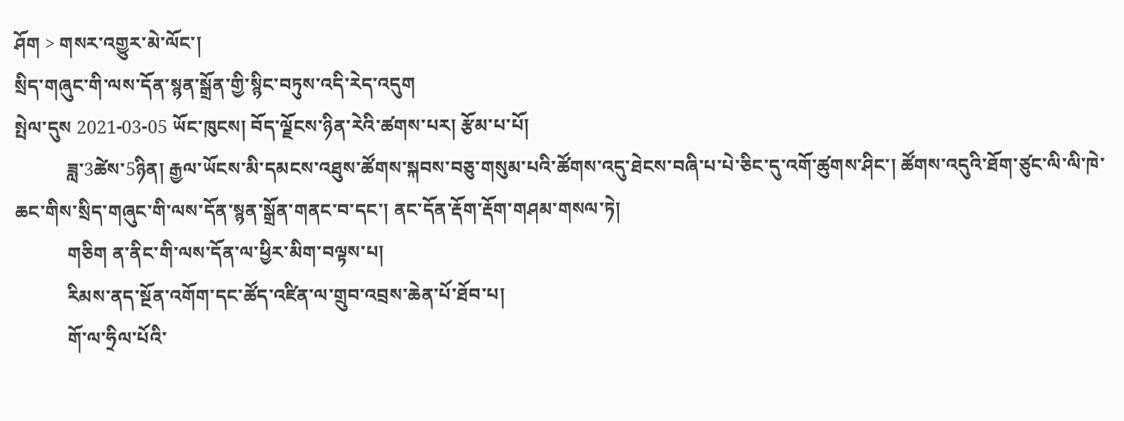ཤོག > གསར་འགྱུར་མེ་ལོང་།
སྲིད་གཞུང་གི་ལས་དོན་སྙན་སྒྲོན་གྱི་སྙིང་བཏུས་འདི་རེད་འདུག
སྤེལ་དུས 2021-03-05 ཡོང་ཁུངས། བོད་ལྗོངས་ཉིན་རེའི་ཚགས་པར། རྩོམ་པ་པོ།
           ཟླ་3ཚེས་5ཉིན། རྒྱལ་ཡོངས་མི་དམངས་འཐུས་ཚོགས་སྐབས་བཅུ་གསུམ་པའི་ཚོགས་འདུ་ཐེངས་བཞི་པ་པེ་ཅིང་དུ་འགོ་ཚུགས་ཤིང་། ཚོགས་འདུའི་ཐོག་ཙུང་ལི་ལི་ཁེ་ཆང་གིས་སྲིད་གཞུང་གི་ལས་དོན་སྙན་སྒྲོན་གནང་བ་དང་། ནང་དོན་རྡོག་རྡོག་གཤམ་གསལ་ཏེ།
           གཅིག ན་ནིང་གི་ལས་དོན་ལ་ཕྱིར་མིག་བལྟས་པ།
           རིམས་ནད་སྔོན་འགོག་དང་ཚོད་འཛིན་ལ་གྲུབ་འབྲས་ཆེན་པོ་ཐོབ་པ།
           གོ་ལ་ཧྲིལ་པོའི་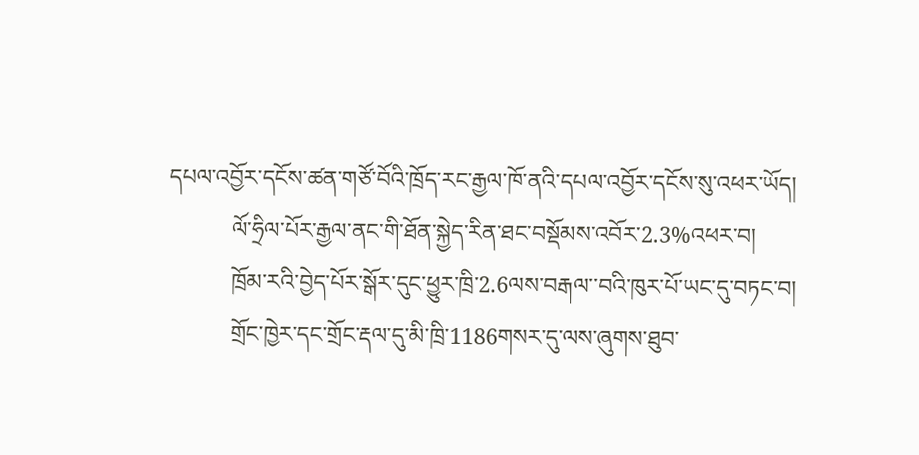དཔལ་འབྱོར་དངོས་ཚན་གཙོ་བོའི་ཁྲོད་རང་རྒྱལ་ཁོ་ནའི་དཔལ་འབྱོར་དངོས་སུ་འཕར་ཡོད།
           ལོ་ཧྲིལ་པོར་རྒྱལ་ནང་གི་ཐོན་སྐྱེད་རིན་ཐང་བསྡོམས་འབོར་2.3%འཕར་བ།
           ཁྲོམ་རའི་བྱེད་པོར་སྒོར་དུང་ཕྱུར་ཁྲི་2.6ལས་བརྒལ་་བའི་ཁུར་པོ་ཡང་དུ་བཏང་བ།
           གྲོང་ཁྱེར་དང་གྲོང་རྡལ་དུ་མི་ཁྲི་1186གསར་དུ་ལས་ཞུགས་ཐུབ་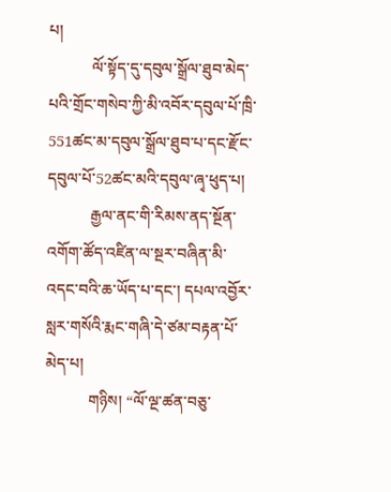པ།
           ལོ་སྟོད་དུ་དབུལ་སྒྲོལ་ཐུབ་མེད་པའི་གྲོང་གསེབ་ཀྱི་མི་འབོར་དབུལ་པོ་ཁྲི་551ཚང་མ་དབུལ་སྒྲོལ་ཐུབ་པ་དང་རྫོང་དབུལ་པོ་52ཚང་མའི་དབུལ་ཞྭ་ཕུད་པ།
           རྒྱལ་ནང་གི་རིམས་ནད་སྔོན་འགོག་ཚོད་འཛིན་ལ་སྔར་བཞིན་མི་འདང་བའི་ཆ་ཡོད་པ་དང་། དཔལ་འབྱོར་སླར་གསོའི་རྨང་གཞི་དེ་ཙམ་བརྟན་པོ་མེད་པ།
           གཉིས། “ལོ་ལྔ་ཚན་བཅུ་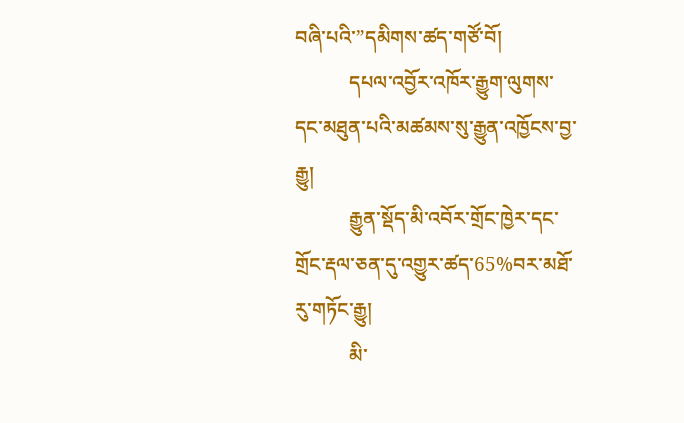བཞི་པའི་”དམིགས་ཚད་གཙོ་བོ།
           དཔལ་འབྱོར་འཁོར་རྒྱུག་ལུགས་དང་མཐུན་པའི་མཚམས་སུ་རྒྱུན་འཁྱོངས་བྱ་རྒྱུ།
           རྒྱུན་སྡོད་མི་འབོར་གྲོང་ཁྱེར་དང་གྲོང་རྡལ་ཅན་དུ་འགྱུར་ཚད་65%བར་མཐོ་རུ་གཏོང་རྒྱུ།
           མི་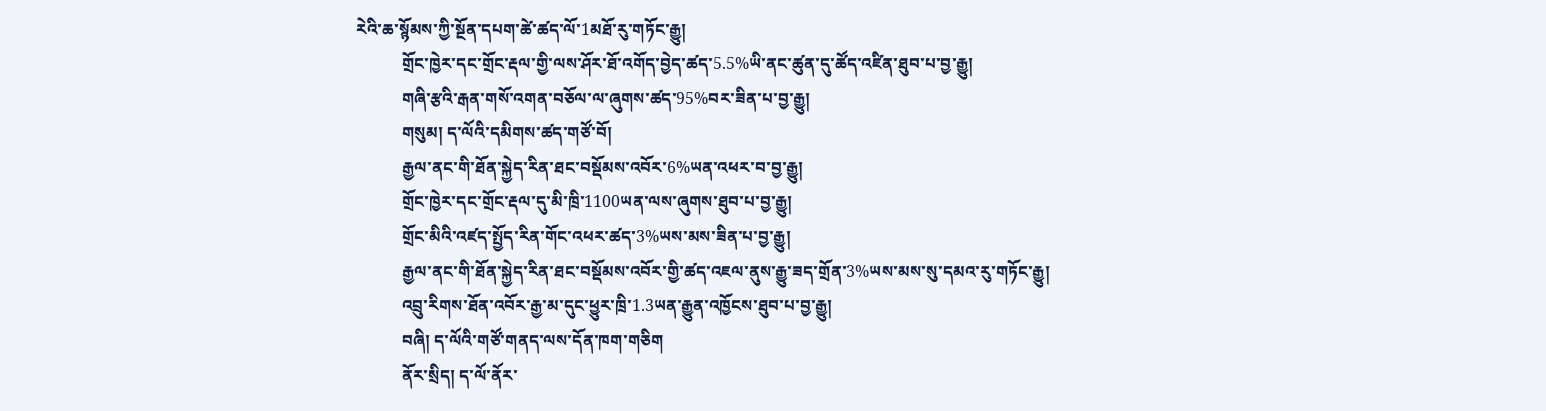རེའི་ཆ་སྙོམས་ཀྱི་སྔོན་དཔག་ཚེ་ཚད་ལོ་1མཐོ་རུ་གཏོང་རྒྱུ།
           གྲོང་ཁྱེར་དང་གྲོང་རྡལ་གྱི་ལས་ཤོར་ཐོ་འགོད་བྱེད་ཚད་5.5%ཡི་ནང་ཚུན་དུ་ཚོད་འཛིན་ཐུབ་པ་བྱ་རྒྱུ།
           གཞི་རྩའི་རྒན་གསོ་འགན་བཅོལ་ལ་ཞུགས་ཚད་95%བར་ཟིན་པ་བྱ་རྒྱུ།
           གསུམ། ད་ལོའི་དམིགས་ཚད་གཙོ་བོ།
           རྒྱལ་ནང་གི་ཐོན་སྐྱེད་རིན་ཐང་བསྡོམས་འབོར་6%ཡན་འཕར་བ་བྱ་རྒྱུ།
           གྲོང་ཁྱེར་དང་གྲོང་རྡལ་དུ་མི་ཁྲི་1100ཡན་ལས་ཞུགས་ཐུབ་པ་བྱ་རྒྱུ།
           གྲོང་མིའི་འཛད་སྤྱོད་རིན་གོང་འཕར་ཚད་3%ཡས་མས་ཟིན་པ་བྱ་རྒྱུ།
           རྒྱལ་ནང་གི་ཐོན་སྐྱེད་རིན་ཐང་བསྡོམས་འབོར་གྱི་ཚད་འཇལ་ནུས་རྒྱུ་ཟད་གྲོན་3%ཡས་མས་སུ་དམའ་རུ་གཏོང་རྒྱུ།
           འབྲུ་རིགས་ཐོན་འབོར་རྒྱ་མ་དུང་ཕྱུར་ཁྲི་1.3ཡན་རྒྱུན་འཁྱོངས་ཐུབ་པ་བྱ་རྒྱུ།
           བཞི། ད་ལོའི་གཙོ་གནད་ལས་དོན་ཁག་གཅིག
           ནོར་སྲིད། ད་ལོ་ནོར་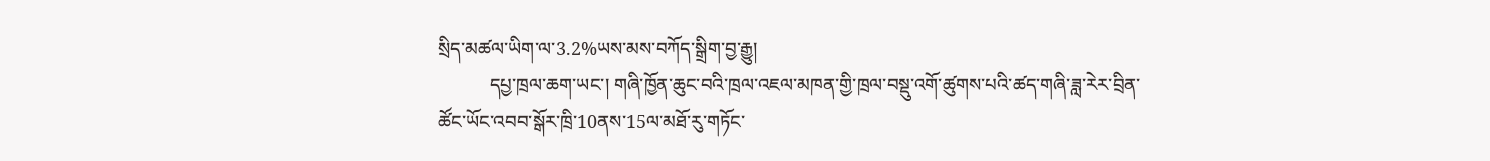སྲིད་མཚལ་ཡིག་ལ་3.2%ཡས་མས་བཀོད་སྒྲིག་བྱ་རྒྱུ།
           དཔྱ་ཁྲལ་ཆག་ཡང་། གཞི་ཁྱོན་ཆུང་བའི་ཁྲལ་འཇལ་མཁན་གྱི་ཁྲལ་བསྡུ་འགོ་ཚུགས་པའི་ཚད་གཞི་ཟླ་རེར་བྲིན་ཚོང་ཡོང་འབབ་སྒོར་ཁྲི་10ནས་15ལ་མཐོ་རུ་གཏོང་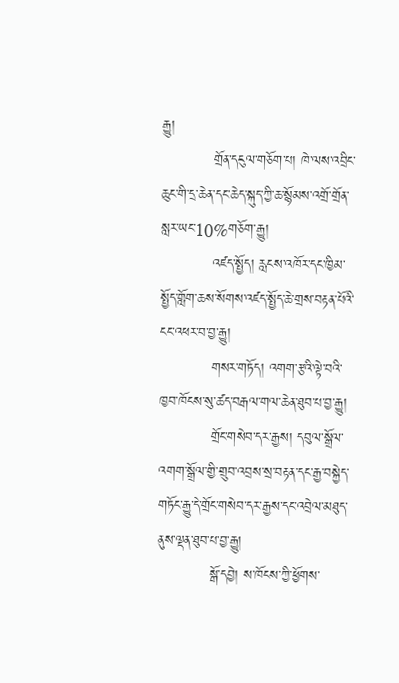རྒྱུ།
           གྲོན་དངུལ་གཅོག་པ། ཁེ་ལས་འབྲིང་ཆུང་གི་དྲ་ཆེན་དང་ཆེད་སྐུད་ཀྱི་ཆ་སྙོམས་འགྲོ་གྲོན་སླར་ཡང་10%གཅོག་རྒྱུ།
           འཛད་སྤྱོད། རླངས་འཁོར་དང་ཁྱིམ་སྤྱོད་གློག་ཆས་སོགས་འཛད་སྤྱོད་ཆེ་གྲས་བརྟན་པོའི་ངང་འཕར་བ་བྱ་རྒྱུ།
           གསར་གཏོད། འགག་རྩའི་ལྟེ་བའི་ཁྱབ་ཁོངས་སུ་ཚད་བརྒལ་གལ་ཆེན་ཐུབ་པ་བྱ་རྒྱུ།
           གྲོང་གསེབ་དར་རྒྱས། དབུལ་སྒྲོལ་འགག་སྒྲོལ་གྱི་གྲུབ་འབྲས་སྲ་བརྟན་དང་རྒྱ་བསྐྱེད་གཏོང་རྒྱུ་དེ་གྲོང་གསེབ་དར་རྒྱས་དང་འབྲེལ་མཐུད་ནུས་ལྡན་ཐུབ་པ་བྱ་རྒྱུ།
           སྒོ་དབྱེ། ས་ཁོངས་ཀྱི་ཕྱོགས་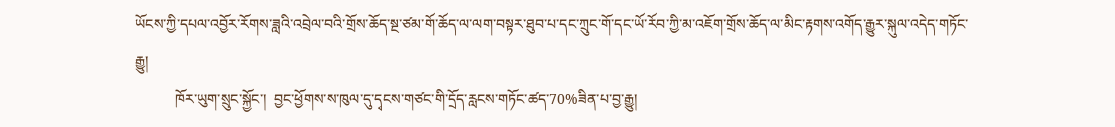ཡོངས་ཀྱི་དཔལ་འབྱོར་རོགས་ཟླའི་འབྲེལ་བའི་གྲོས་ཆོད་སྔ་ཙམ་གོ་ཆོད་ལ་ལག་བསྟར་ཐུབ་པ་དང་ཀྲུང་གོ་དང་ཡོ་རོབ་ཀྱི་མ་འཇོག་གྲོས་ཆོད་ལ་མིང་རྟགས་འགོད་རྒྱུར་སྐུལ་འདེད་གཏོང་རྒྱུ།
           ཁོར་ཡུག་སྲུང་སྐྱོང་།  བྱང་ཕྱོགས་ས་ཁུལ་དུ་དྭངས་གཙང་གི་དྲོད་རླངས་གཏོང་ཚད་70%ཟིན་པ་བྱ་རྒྱུ།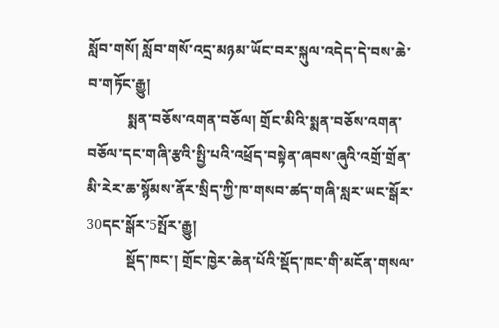སློབ་གསོ། སློབ་གསོ་འདྲ་མཉམ་ཡོང་བར་སྐུལ་འདེད་དེ་བས་ཆེ་བ་གཏོང་རྒྱུ།
           སྨན་བཅོས་འགན་བཅོལ། གྲོང་མིའི་སྨན་བཅོས་འགན་བཅོལ་དང་གཞི་རྩའི་སྤྱི་པའི་འཕྲོད་བསྟེན་ཞབས་ཞུའི་འགྲོ་གྲོན་མི་རེར་ཆ་སྙོམས་ནོར་སྲིད་ཀྱི་ཁ་གསབ་ཚད་གཞི་སླར་ཡང་སྒོར་30དང་སྒོར་5སྤོར་རྒྱུ།
           སྡོད་ཁང་། གྲོང་ཁྱེར་ཆེན་པོའི་སྡོད་ཁང་གི་མངོན་གསལ་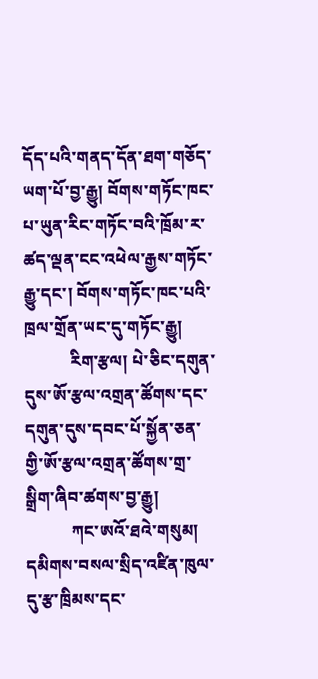དོད་པའི་གནད་དོན་ཐག་གཅོད་ཡག་པོ་བྱ་རྒྱུ། བོགས་གཏོང་ཁང་པ་ཡུན་རིང་གཏོང་བའི་ཁྲོམ་ར་ཚད་ལྡན་ངང་འཕེལ་རྒྱས་གཏོང་རྒྱུ་དང་། བོགས་གཏོང་ཁང་པའི་ཁྲལ་གྲོན་ཡང་དུ་གཏོང་རྒྱུ།
           རིག་རྩལ། པེ་ཅིང་དགུན་དུས་ཨོ་རྩལ་འགྲན་ཚོགས་དང་དགུན་དུས་དབང་པོ་སྐྱོན་ཅན་གྱི་ཨོ་རྩལ་འགྲན་ཚོགས་གྲ་སྒྲིག་ཞིབ་ཚགས་བྱ་རྒྱུ།
           ཀང་ཨའོ་ཐའེ་གསུམ། དམིགས་བསལ་སྲིད་འཛིན་ཁུལ་དུ་རྩ་ཁྲིམས་དང་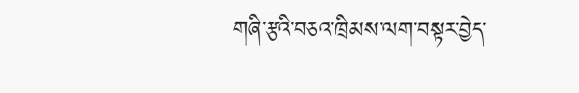གཞི་རྩའི་བཅའ་ཁྲིམས་ལག་བསྟར་བྱེད་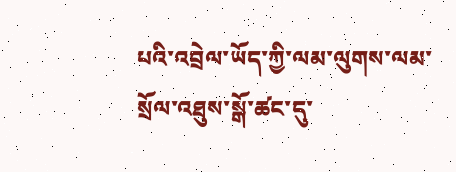པའི་འབྲེལ་ཡོད་ཀྱི་ལམ་ལུགས་ལམ་སྲོལ་འཐུས་སྒོ་ཚང་དུ་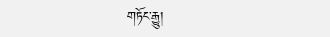གཏོང་རྒྱུ།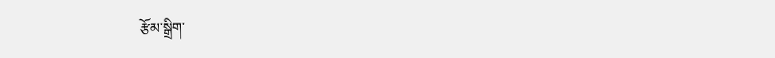རྩོམ་སྒྲིག་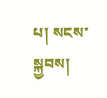པ། སངས་སྐྱབས།